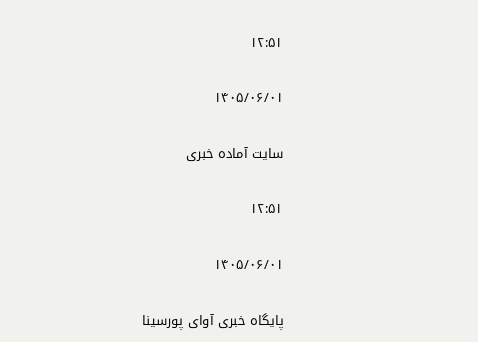۱۲:۵۱

۱۴۰۵/۰۶/۰۱

سایت آماده خبری

۱۲:۵۱

۱۴۰۵/۰۶/۰۱

پایگاه خبری آوای پورسینا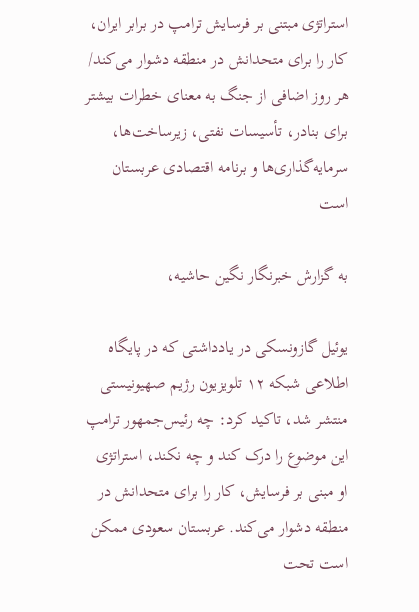استراتژی مبتنی بر فرسایش ترامپ در برابر ایران، کار را برای متحدانش در منطقه دشوار می‌کند/ هر روز اضافی از جنگ به معنای خطرات بیشتر برای بنادر، تأسیسات نفتی، زیرساخت‌ها، سرمایه‌گذاری‌ها و برنامه اقتصادی عربستان است

به گزارش خبرنگار نگین حاشیه،

یوئیل گازونسکی در یادداشتی که در پایگاه اطلاعی شبکه ۱۲ تلویزیون رژیم صهیونیستی منتشر شد، تاکید کرد: چه رئیس‌جمهور ترامپ این موضوع را درک کند و چه نکند، استراتژی او مبنی بر فرسایش، کار را برای متحدانش در منطقه دشوار می‌کند. عربستان سعودی ممکن است تحت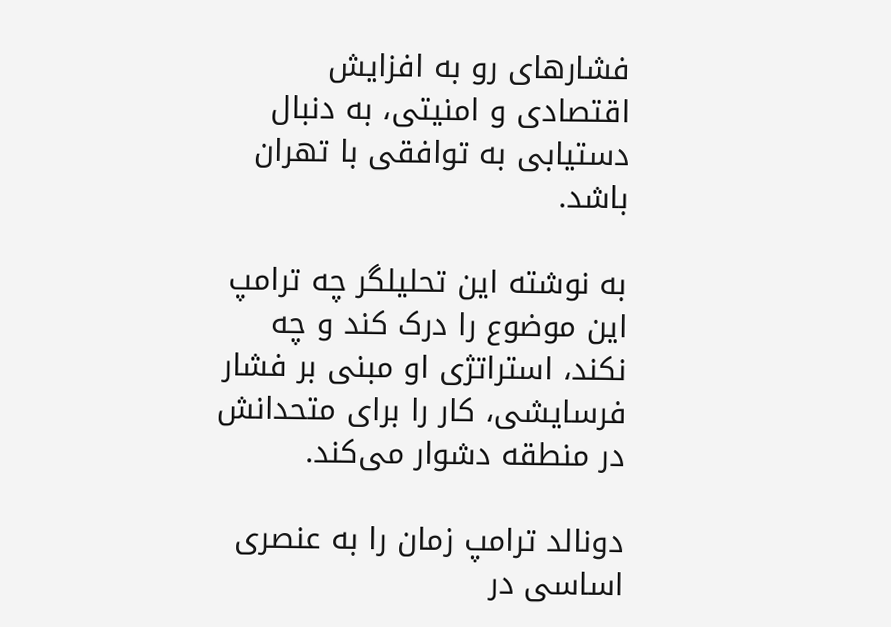فشارهای رو به افزایش اقتصادی و امنیتی، به دنبال دستیابی به توافقی با تهران باشد.

به نوشته این تحلیلگر چه ترامپ این موضوع را درک کند و چه نکند، استراتژی او مبنی بر فشار فرسایشی، کار را برای متحدانش در منطقه دشوار می‌کند.

دونالد ترامپ زمان را به عنصری اساسی در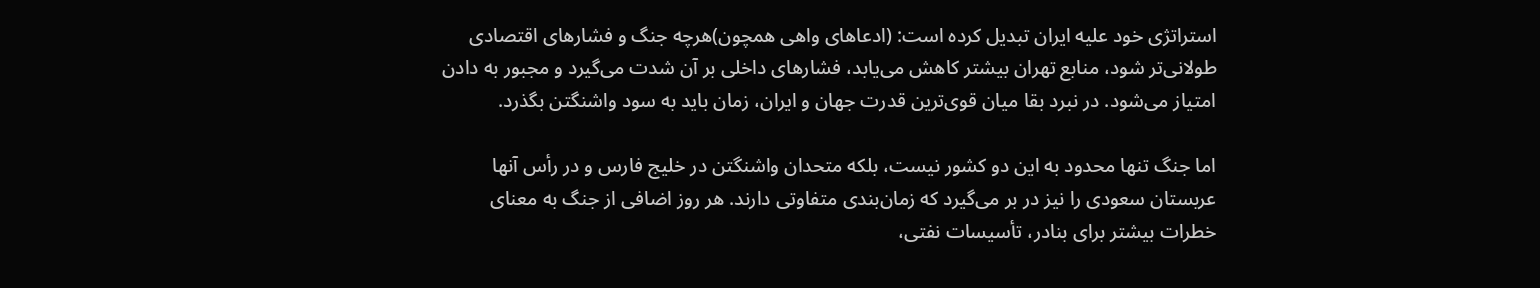استراتژی خود علیه ایران تبدیل کرده است: (ادعاهای واهی همچون)هرچه جنگ و فشارهای اقتصادی طولانی‌تر شود، منابع تهران بیشتر کاهش می‌یابد، فشارهای داخلی بر آن شدت می‌گیرد و مجبور به دادن امتیاز می‌شود. در نبرد بقا میان قوی‌ترین قدرت جهان و ایران، زمان باید به سود واشنگتن بگذرد.

اما جنگ تنها محدود به این دو کشور نیست، بلکه متحدان واشنگتن در خلیج فارس و در رأس آنها عربستان سعودی را نیز در بر می‌گیرد که زمان‌بندی متفاوتی دارند. هر روز اضافی از جنگ به معنای خطرات بیشتر برای بنادر، تأسیسات نفتی،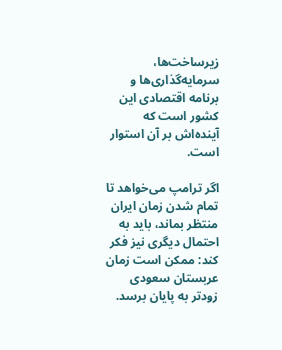زیرساخت‌ها، سرمایه‌گذاری‌ها و برنامه اقتصادی این کشور است که آینده‌اش بر آن استوار است.

اگر ترامپ می‌خواهد تا تمام شدن زمان ایران منتظر بماند، باید به احتمال دیگری نیز فکر کند: ممکن است زمان عربستان سعودی زودتر به پایان برسد.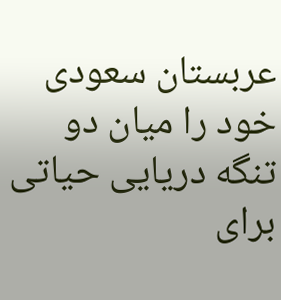عربستان سعودی خود را میان دو تنگه دریایی حیاتی برای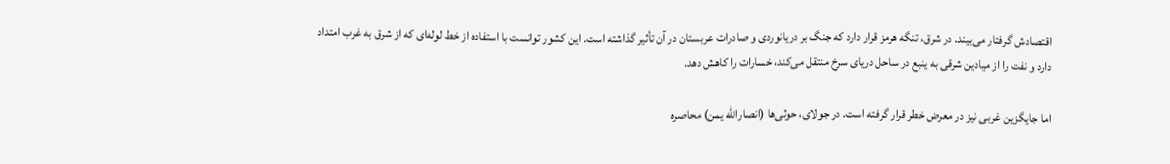اقتصادش گرفتار می‌بیند. در شرق، تنگه هرمز قرار دارد که جنگ بر دریانوردی و صادرات عربستان در آن تأثیر گذاشته است. این کشور توانست با استفاده از خط لوله‌ای که از شرق به غرب امتداد دارد و نفت را از میادین شرقی به ینبع در ساحل دریای سرخ منتقل می‌کند، خسارات را کاهش دهد.

اما جایگزین غربی نیز در معرض خطر قرار گرفته است. در جولای، حوثی‌ها (انصارالله یمن) محاصره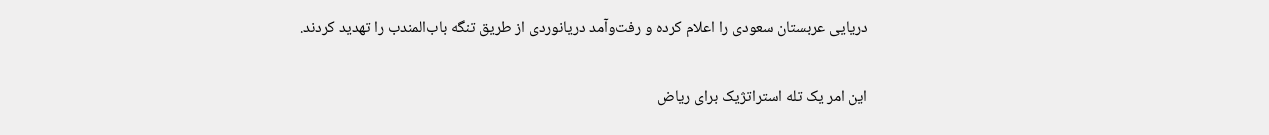دریایی عربستان سعودی را اعلام کرده و رفت‌وآمد دریانوردی از طریق تنگه باب‌المندب را تهدید کردند.

این امر یک تله استراتژیک برای ریاض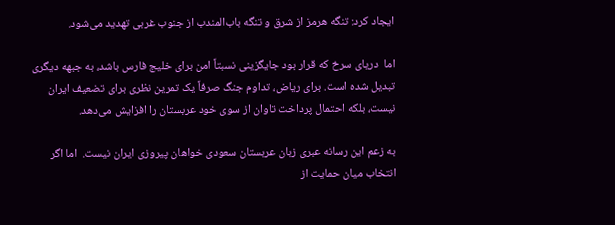ایجاد کرد: تنگه هرمز از شرق و تنگه باب‌المندب از جنوب غربی تهدید می‌شود.

اما  دریای سرخ که قرار بود جایگزینی نسبتاً امن برای خلیج فارس باشد، به جبهه دیگری تبدیل شده است. برای ریاض، تداوم جنگ صرفاً یک تمرین نظری برای تضعیف ایران نیست، بلکه احتمال پرداخت تاوان از سوی خود عربستان را افزایش می‌دهد.

به زعم این رسانه عبری زبان عربستان سعودی خواهان پیروزی ایران نیست.  اما اگر انتخاب میان حمایت از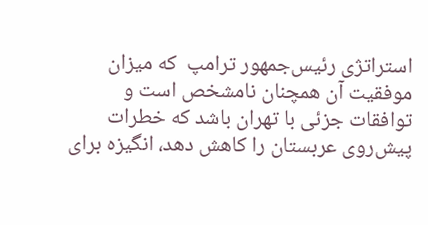استراتژی رئیس‌جمهور ترامپ  که میزان موفقیت آن همچنان نامشخص است و توافقات جزئی با تهران باشد که خطرات پیش‌روی عربستان را کاهش دهد، انگیزه برای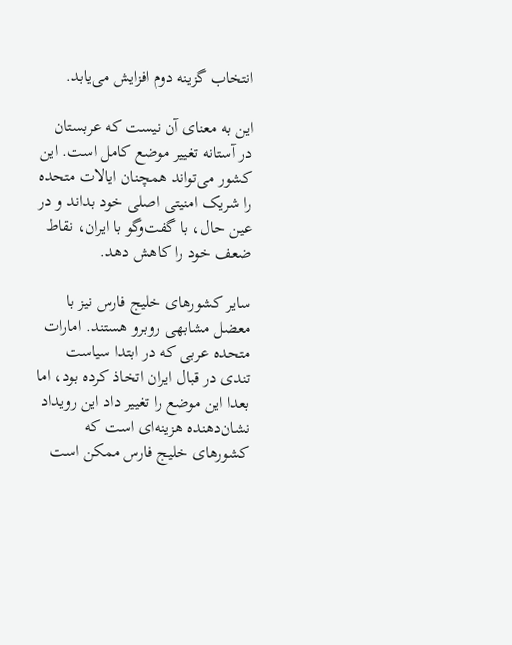انتخاب گزینه دوم افزایش می‌یابد.

این به معنای آن نیست که عربستان در آستانه تغییر موضع کامل است. این کشور می‌تواند همچنان ایالات متحده را شریک امنیتی اصلی خود بداند و در عین حال، با گفت‌وگو با ایران، نقاط ضعف خود را کاهش دهد.

سایر کشورهای خلیج فارس نیز با معضل مشابهی روبرو هستند. امارات متحده عربی که در ابتدا سیاست تندی در قبال ایران اتخاذ کرده بود، اما بعدا این موضع را تغییر داد این رویداد نشان‌دهنده هزینه‌ای است که کشورهای خلیج فارس ممکن است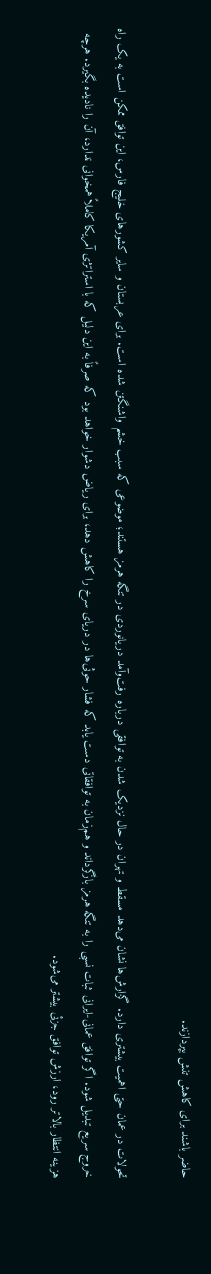حاضر باشند برای کاهش تنش بپردازند.

تحولات در عمان حتی اهمیت بیشتری دارد. گزارش‌ها نشان می‌دهد مسقط و تهران در حال نزدیک شدن به توافقی درباره رفت‌وآمد دریانوردی در تنگه هرمز هستند؛ موضوعی که سبب خشم واشنگتن شده است. برای عربستان و سایر کشورهای خلیج فارس، این توافق ممکن است به یک راه خروج سریع تبدیل شود. اگر توافق عمانی-ایرانی ثبات نسبی را به تنگه هرمز بازگرداند و هم‌زمان به توافقاتی دست یابد که فشار حوثی‌ها در دریای سرخ را کاهش دهد، برای ریاض دشوار خواهد بود که صرفاً به این دلیل که با استراتژی آمریکا کاملاً همخوانی ندارد، آن را نادیده بگیرد. هرچه هزینه انتظار بالاتر رود، ارزش توافق جزئی بیشتر می‌شود.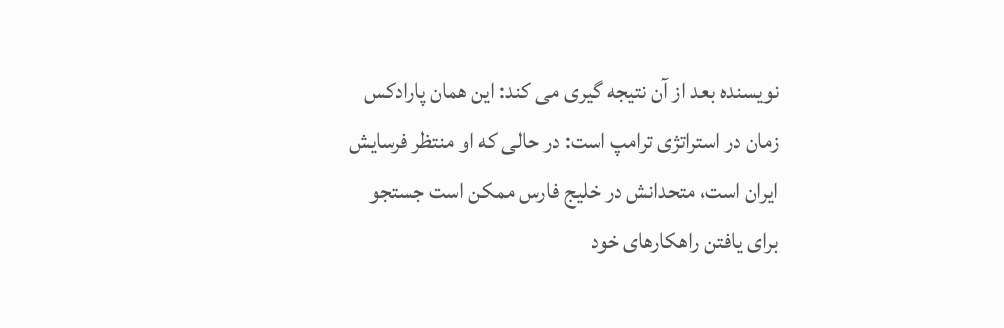نویسنده بعد از آن نتیجه گیری می کند: این همان پارادکس زمان در استراتژی ترامپ است: در حالی که او منتظر فرسایش ایران است، متحدانش در خلیج فارس ممکن است جستجو برای یافتن راهکارهای خود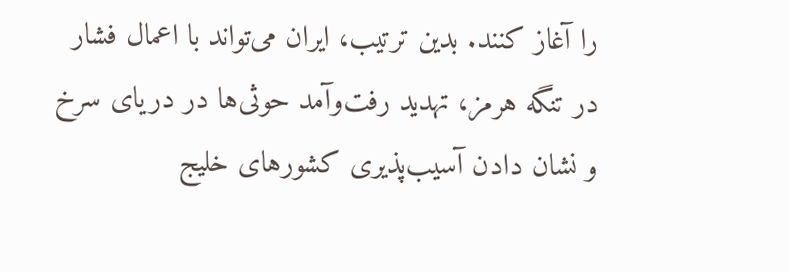را آغاز کنند. بدین ترتیب، ایران می‌تواند با اعمال فشار در تنگه هرمز، تهدید رفت‌وآمد حوثی‌ها در دریای سرخ و نشان دادن آسیب‌پذیری کشورهای خلیج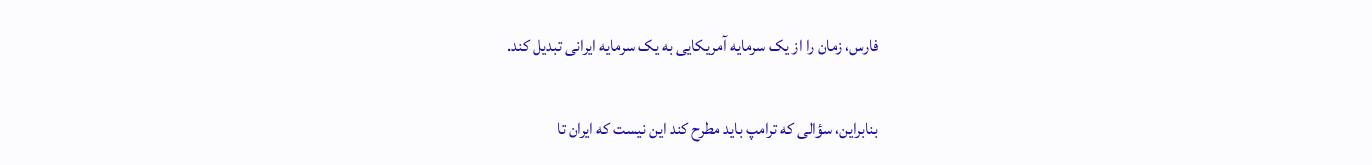فارس، زمان را از یک سرمایه آمریکایی به یک سرمایه ایرانی تبدیل کند.

بنابراین، سؤالی که ترامپ باید مطرح کند این نیست که ایران تا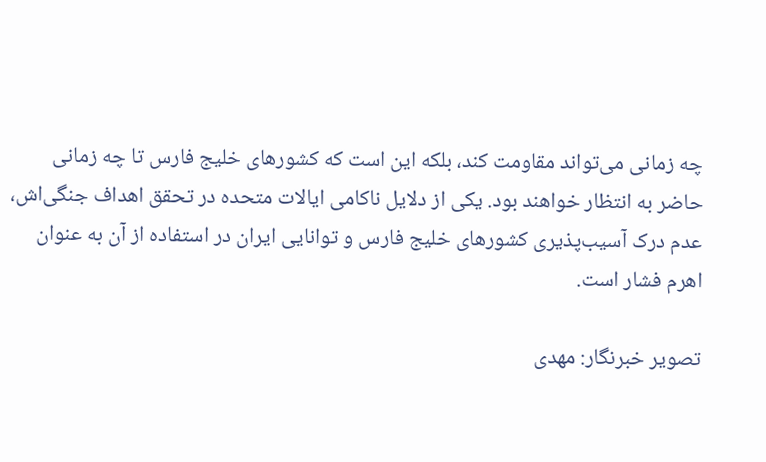چه زمانی می‌تواند مقاومت کند، بلکه این است که کشورهای خلیج فارس تا چه زمانی حاضر به انتظار خواهند بود. یکی از دلایل ناکامی ایالات متحده در تحقق اهداف جنگی‌اش، عدم درک آسیب‌پذیری کشورهای خلیج فارس و توانایی ایران در استفاده از آن به عنوان اهرم فشار است.

تصویر خبرنگار: مهدی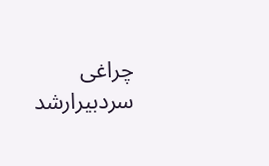چراغی سردبیرارشد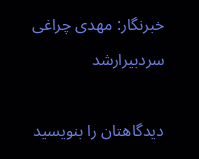خبرنگار: مهدی چراغی سردبیرارشد

دیدگاهتان را بنویسید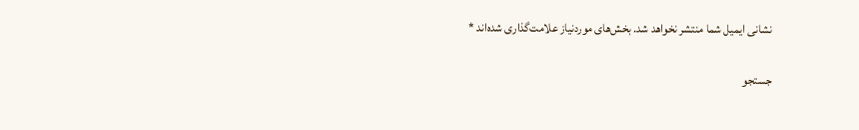نشانی ایمیل شما منتشر نخواهد شد. بخش‌های موردنیاز علامت‌گذاری شده‌اند *

جستجو